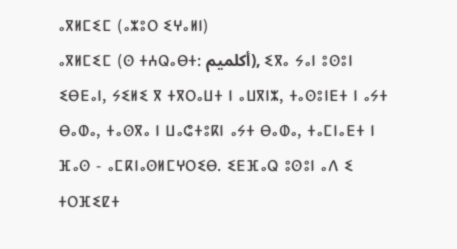ⴰⴳⵍⵎⵉⵎ (ⴰⵣⵓⵔ ⵉⵖⴰⵍⵏ)
ⴰⴳⵍⵎⵉⵎ (ⵙ ⵜⵄⵕⴰⴱⵜ: أكلميم), ⵉⴳⴰ ⵢⴰⵏ ⵓⵙⵓⵏ ⵉⴱⴹⴰⵏ, ⵢⵉⵍⵉ ⴳ ⵜⴳⵔⴰⵡⵜ ⵏ ⴰⵡⴳⵏⵣ, ⵜⴰⵙⵓⵏⴹⵜ ⵏ ⴰⵢⵜ ⴱⴰⵀⴰ, ⵜⴰⵙⴳⴰ ⵏ ⵡⴰⵛⵜⵓⴽⵏ ⴰⵢⵜ ⴱⴰⵀⴰ, ⵜⴰⵎⵏⴰⴹⵜ ⵏ ⴼⴰⵙ - ⴰⵎⴽⵏⴰⵙⵍⵎⵖⵔⵉⴱ. ⵉⴹⴼⴰⵕ ⵓⵙⵓⵏ ⴰⴷ ⵉ ⵜⵔⴼⵉⵇⵜ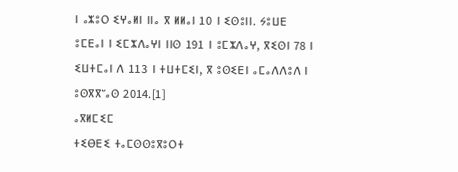ⵏ ⴰⵣⵓⵔ ⵉⵖⴰⵍⵏ ⵏⵏⴰ ⴳ ⵍⵍⴰⵏ 10 ⵏ ⵉⵙⵓⵏⵏ. ⵢⵓⵡⴹ ⵓⵎⴹⴰⵏ ⵏ ⵉⵎⵣⴷⴰⵖⵏ ⵏⵏⵙ 191 ⵏ ⵓⵎⵣⴷⴰⵖ, ⴳⵉⵙⵏ 78 ⵏ ⵉⵡⵜⵎⴰⵏ ⴷ 113 ⵏ ⵜⵡⵜⵎⵉⵏ, ⴳ ⵓⵙⵉⴹⵏ ⴰⵎⴰⴷⴷⵓⴷ ⵏ ⵓⵙⴳⴳⵯⴰⵙ 2014.[1]
ⴰⴳⵍⵎⵉⵎ
ⵜⵉⴱⴹⵉ ⵜⴰⵎⵙⵙⵓⴳⵓⵔⵜ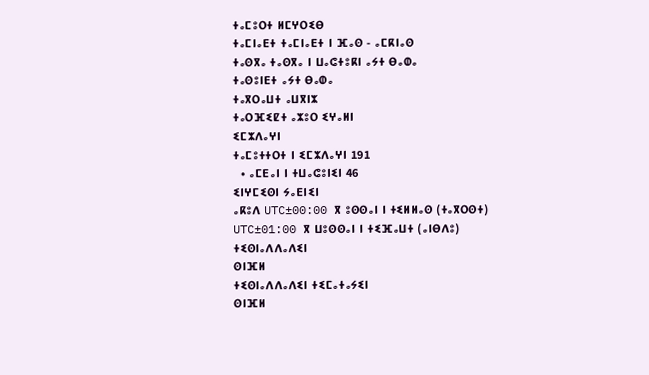ⵜⴰⵎⵓⵔⵜ ⵍⵎⵖⵔⵉⴱ
ⵜⴰⵎⵏⴰⴹⵜ ⵜⴰⵎⵏⴰⴹⵜ ⵏ ⴼⴰⵙ - ⴰⵎⴽⵏⴰⵙ
ⵜⴰⵙⴳⴰ ⵜⴰⵙⴳⴰ ⵏ ⵡⴰⵛⵜⵓⴽⵏ ⴰⵢⵜ ⴱⴰⵀⴰ
ⵜⴰⵙⵓⵏⴹⵜ ⴰⵢⵜ ⴱⴰⵀⴰ
ⵜⴰⴳⵔⴰⵡⵜ ⴰⵡⴳⵏⵣ
ⵜⴰⵔⴼⵉⵇⵜ ⴰⵣⵓⵔ ⵉⵖⴰⵍⵏ
ⵉⵎⵣⴷⴰⵖⵏ
ⵜⴰⵎⵓⵜⵜⵔⵜ ⵏ ⵉⵎⵣⴷⴰⵖⵏ 191
  • ⴰⵎⴹⴰⵏ ⵏ ⵜⵡⴰⵛⵓⵏⵉⵏ 46
ⵉⵏⵖⵎⵉⵙⵏ ⵢⴰⴹⵏⵉⵏ
ⴰⴽⵓⴷ UTC±00:00 ⴳ ⵓⵙⵙⴰⵏ ⵏ ⵜⵉⵍⵍⴰⵙ (ⵜⴰⴳⵔⵙⵜ)
UTC±01:00 ⴳ ⵡⵓⵙⵙⴰⵏ ⵏ ⵜⵉⴼⴰⵡⵜ (ⴰⵏⴱⴷⵓ)
ⵜⵉⵙⵏⴰⴷⴷⴰⴷⵉⵏ
ⵙⵏⴼⵍ
ⵜⵉⵙⵏⴰⴷⴷⴰⴷⵉⵏ ⵜⵉⵎⴰⵜⴰⵢⵉⵏ
ⵙⵏⴼⵍ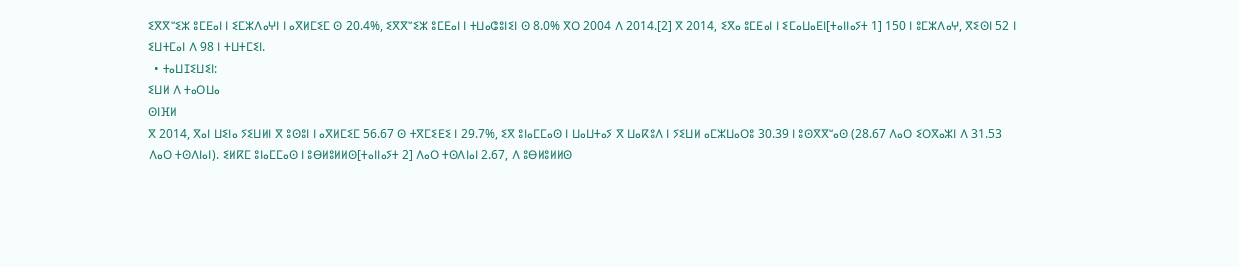ⵉⴳⴳⵯⵉⵣ ⵓⵎⴹⴰⵏ ⵏ ⵉⵎⵣⴷⴰⵖⵏ ⵏ ⴰⴳⵍⵎⵉⵎ ⵙ 20.4%, ⵉⴳⴳⵯⵉⵣ ⵓⵎⴹⴰⵏ ⵏ ⵜⵡⴰⵛⵓⵏⵉⵏ ⵙ 8.0% ⴳⵔ 2004 ⴷ 2014.[2] ⴳ 2014, ⵉⴳⴰ ⵓⵎⴹⴰⵏ ⵏ ⵉⵎⴰⵡⴰⴹⵏ[ⵜⴰⵏⵏⴰⵢⵜ 1] 150 ⵏ ⵓⵎⵣⴷⴰⵖ, ⴳⵉⵙⵏ 52 ⵏ ⵉⵡⵜⵎⴰⵏ ⴷ 98 ⵏ ⵜⵡⵜⵎⵉⵏ.
  • ⵜⴰⵡⵊⵉⵡⵉⵏ:
ⵉⵡⵍ ⴷ ⵜⴰⵔⵡⴰ
ⵙⵏⴼⵍ
ⴳ 2014, ⴳⴰⵏ ⵡⵉⵏⴰ ⵢⵉⵡⵍⵏ ⴳ ⵓⵙⵓⵏ ⵏ ⴰⴳⵍⵎⵉⵎ 56.67 ⵙ ⵜⴳⵎⵉⴹⵉ ⵏ 29.7%, ⵉⴳ ⵓⵏⴰⵎⵎⴰⵙ ⵏ ⵡⴰⵡⵜⴰⵢ ⴳ ⵡⴰⴽⵓⴷ ⵏ ⵢⵉⵡⵍ ⴰⵎⵣⵡⴰⵔⵓ 30.39 ⵏ ⵓⵙⴳⴳⵯⴰⵙ (28.67 ⴷⴰⵔ ⵉⵔⴳⴰⵣⵏ ⴷ 31.53 ⴷⴰⵔ ⵜⵙⴷⵏⴰⵏ). ⵉⵍⴽⵎ ⵓⵏⴰⵎⵎⴰⵙ ⵏ ⵓⴱⵍⵓⵍⵍⵙ[ⵜⴰⵏⵏⴰⵢⵜ 2] ⴷⴰⵔ ⵜⵙⴷⵏⴰⵏ 2.67, ⴷ ⵓⴱⵍⵓⵍⵍⵙ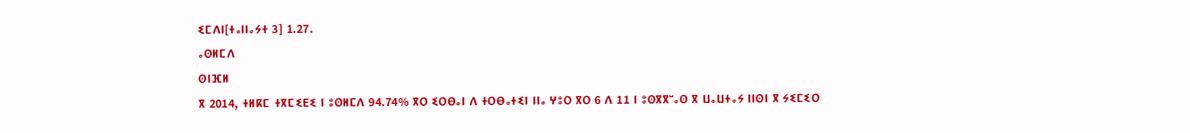ⵉⵎⴷⵏ[ⵜⴰⵏⵏⴰⵢⵜ 3] 1.27.
ⴰⵙⵍⵎⴷ
ⵙⵏⴼⵍ
ⴳ 2014, ⵜⵍⴽⵎ ⵜⴳⵎⵉⴹⵉ ⵏ ⵓⵙⵍⵎⴷ 94.74% ⴳⵔ ⵉⵔⴱⴰⵏ ⴷ ⵜⵔⴱⴰⵜⵉⵏ ⵏⵏⴰ ⵖⵓⵔ ⴳⵔ 6 ⴷ 11 ⵏ ⵓⵙⴳⴳⵯⴰⵙ ⴳ ⵡⴰⵡⵜⴰⵢ ⵏⵏⵙⵏ ⴳ ⵢⵉⵎⵉⵔ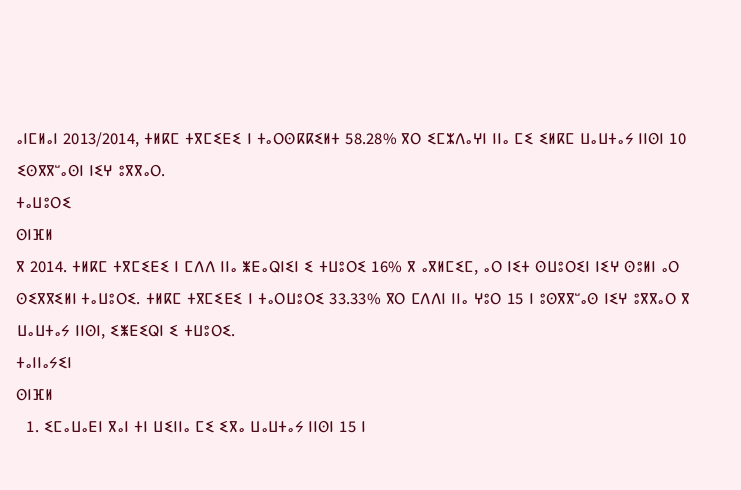ⴰⵏⵎⵍⴰⵏ 2013/2014, ⵜⵍⴽⵎ ⵜⴳⵎⵉⴹⵉ ⵏ ⵜⴰⵔⵙⴽⴽⵉⵍⵜ 58.28% ⴳⵔ ⵉⵎⵣⴷⴰⵖⵏ ⵏⵏⴰ ⵎⵉ ⵉⵍⴽⵎ ⵡⴰⵡⵜⴰⵢ ⵏⵏⵙⵏ 10 ⵉⵙⴳⴳⵯⴰⵙⵏ ⵏⵉⵖ ⵓⴳⴳⴰⵔ.
ⵜⴰⵡⵓⵔⵉ
ⵙⵏⴼⵍ
ⴳ 2014. ⵜⵍⴽⵎ ⵜⴳⵎⵉⴹⵉ ⵏ ⵎⴷⴷ ⵏⵏⴰ ⵥⴹⴰⵕⵏⵉⵏ ⵉ ⵜⵡⵓⵔⵉ 16% ⴳ ⴰⴳⵍⵎⵉⵎ, ⴰⵔ ⵏⵉⵜ ⵙⵡⵓⵔⵉⵏ ⵏⵉⵖ ⵙⵓⵍⵏ ⴰⵔ ⵙⵉⴳⴳⵉⵍⵏ ⵜⴰⵡⵓⵔⵉ. ⵜⵍⴽⵎ ⵜⴳⵎⵉⴹⵉ ⵏ ⵜⴰⵔⵡⵓⵔⵉ 33.33% ⴳⵔ ⵎⴷⴷⵏ ⵏⵏⴰ ⵖⵓⵔ 15 ⵏ ⵓⵙⴳⴳⵯⴰⵙ ⵏⵉⵖ ⵓⴳⴳⴰⵔ ⴳ ⵡⴰⵡⵜⴰⵢ ⵏⵏⵙⵏ, ⵉⵥⴹⵉⵕⵏ ⵉ ⵜⵡⵓⵔⵉ.
ⵜⴰⵏⵏⴰⵢⵉⵏ
ⵙⵏⴼⵍ
  1. ⵉⵎⴰⵡⴰⴹⵏ ⴳⴰⵏ ⵜⵏ ⵡⵉⵏⵏⴰ ⵎⵉ ⵉⴳⴰ ⵡⴰⵡⵜⴰⵢ ⵏⵏⵙⵏ 15 ⵏ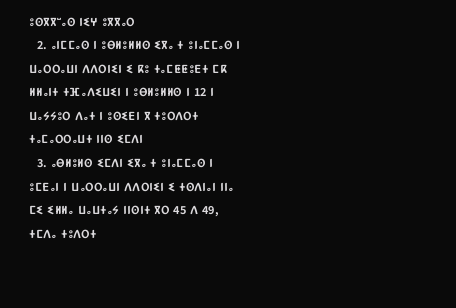ⵓⵙⴳⴳⵯⴰⵙ ⵏⵉⵖ ⵓⴳⴳⴰⵔ
  2. ⴰⵏⵎⵎⴰⵙ ⵏ ⵓⴱⵍⵓⵍⵍⵙ ⵉⴳⴰ ⵜ ⵓⵏⴰⵎⵎⴰⵙ ⵏ ⵡⴰⵔⵔⴰⵡⵏ ⴷⴷⵔⵏⵉⵏ ⵉ ⴽⵓ ⵜⴰⵎⵟⵟⵓⴹⵜ ⵎⴽ ⵍⵍⴰⵏⵜ ⵜⴼⴰⴷⵉⵡⵉⵏ ⵏ ⵓⴱⵍⵓⵍⵍⵙ ⵏ 12 ⵏ ⵡⴰⵢⵢⵓⵔ ⴷⴰⵜ ⵏ ⵓⵙⵉⴹⵏ ⴳ ⵜⵓⵔⴷⵔⵜ ⵜⴰⵎⴰⵔⵔⴰⵡⵜ ⵏⵏⵙ ⵉⵎⴷⵏ
  3. ⴰⴱⵍⵓⵍⵙ ⵉⵎⴷⵏ ⵉⴳⴰ ⵜ ⵓⵏⴰⵎⵎⴰⵙ ⵏ ⵓⵎⴹⴰⵏ ⵏ ⵡⴰⵔⵔⴰⵡⵏ ⴷⴷⵔⵏⵉⵏ ⵉ ⵜⵙⴷⵏⴰⵏ ⵏⵏⴰ ⵎⵉ ⵉⵍⵍⴰ ⵡⴰⵡⵜⴰⵢ ⵏⵏⵙⵏⵜ ⴳⵔ 45 ⴷ 49, ⵜⵎⴷⴰ ⵜⵓⴷⵔⵜ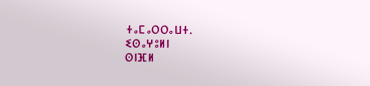ⵜⴰⵎⴰⵔⵔⴰⵡⵜ.
ⵉⵙⴰⵖⵓⵍⵏ
ⵙⵏⴼⵍ